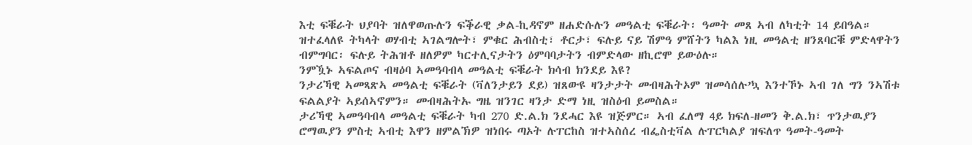እቲ ፍቑራት ህያባት ዝለዋወጡሉን ፍቕራዊ ቃል-ኪዳኖም ዘሐድሱሉን መዓልቲ ፍቑራት፡ ዓመት መጸ ኣብ ለካቲት 14 ይበዓል። ዝተፈላለዩ ትካላት ወሃብቲ ኣገልግሎት፣ ምቁር ሕብስቲ፣ ቶርታ፣ ፍሉይ ናይ ሽምዓ ምሸትን ካልእ ነዚ መዓልቲ ዘንጸባርቑ ምድላዋትን ብምግባር፡ ፍሉይ ትሕዝቶ ዘለዎም ካርተሊናታትን ዕምባባታትን ብምድላው ዘኪሮሞ ይውዕሉ።
ንምዃኑ ኣፍልጦና ብዛዕባ ኣመዓባብላ መዓልቲ ፍቑራት ክሳብ ክንደይ እዩ?
ንታሪኻዊ ኣመጻጽኣ መዓልቲ ፍቑራት (ቫለንታይን ደይ) ዝጸውዩ ዛንታታት መብዛሕትኦም ዝመሳሰሉ’ኳ እንተኾኑ ኣብ ገለ ግን ንኣሽቱ ፍልልያት ኣይሰኣኖምን። መብዛሕትኡ ግዜ ዝንገር ዛንታ ድማ ነዚ ዝስዕብ ይመስል።
ታሪኻዊ ኣመዓባብላ መዓልቲ ፍቑራት ካብ 270 ድ.ል.ክ ንደሓር እዩ ዝጅምር። ኣብ ፈለማ 4ይ ክፍለ-ዘመን ቅ.ል.ክ፣ ጥንታዉያን ሮማዉያን ምስቲ ኣብቲ እዋን ዘምልኽዎ ዝነበሩ ጣኦት ሉፐርከስ ዝተኣስሰረ ብፌስቲቫል ሉፐርካልያ ዝፍለጥ ዓመት-ዓመት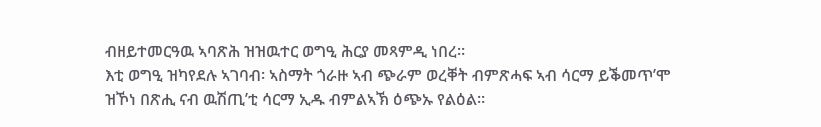ብዘይተመርዓዉ ኣባጽሕ ዝዝዉተር ወግዒ ሕርያ መጻምዲ ነበረ።
እቲ ወግዒ ዝካየደሉ ኣገባብ፡ ኣስማት ጎራዙ ኣብ ጭራም ወረቐት ብምጽሓፍ ኣብ ሳርማ ይቕመጥ’ሞ ዝኾነ በጽሒ ናብ ዉሽጢ’ቲ ሳርማ ኢዱ ብምልኣኽ ዕጭኡ የልዕል።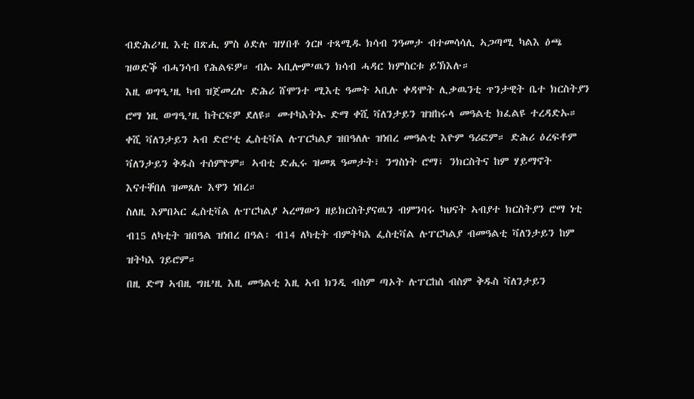ብድሕሪ’ዚ እቲ በጽሒ ምስ ዕድሉ ዝሃበቶ ጎርዞ ተጻሚዱ ክሳብ ንዓመታ ብተመሳሳሊ ኣጋጣሚ ካልእ ዕጫ ዝወድቕ ብሓንሳብ የሕልፍዎ። ብኡ ኣቢሎም’ዉን ክሳብ ሓዳር ክምስርቱ ይኽእሉ።
እዚ ወግዒ’ዚ ካብ ዝጀመረሉ ድሕሪ ሸሞንተ ሚእቲ ዓመት ኣቢሉ ቀዳሞት ሊቃዉንቲ ጥንታዊት ቤተ ክርስትያን ሮማ ነዚ ወግዒ’ዚ ከትርፍዎ ደለዩ። መተካእትኡ ድማ ቀሺ ቫለንታይን ዝዝከሩላ መዓልቲ ክፈልዩ ተረዳድኡ።
ቀሺ ቫለንታይን ኣብ ድሮ’ቲ ፌስቲቫል ሉፐርካልያ ዝበዓለሉ ዝነበረ መዓልቲ እዮም ዓሪፎም። ድሕሪ ዕረፍቶም ቫለንታይን ቅዱስ ተሰምዮም። ኣብቲ ድሒሩ ዝመጸ ዓመታት፣ ንግስነት ሮማ፣ ንክርስትና ከም ሃይማኖት እናተቐበለ ዝመጸሉ እዋን ነበረ።
ስለዚ እምበኣር ፌስቲቫል ሉፐርካልያ ኣረማውን ዘይክርስትያናዉን ብምንባሩ ካህናት ኣብያተ ክርስትያን ሮማ ነቲ ብ15 ለካቲት ዝበዓል ዝነበረ በዓል፡ ብ14 ለካቲት ብምትካእ ፌስቲቫል ሉፐርካልያ ብመዓልቲ ቫለንታይን ከም ዝትካእ ገይሮም።
በዚ ድማ ኣብዚ ግዜ’ዚ እዚ መዓልቲ እዚ ኣብ ክንዲ ብስም ጣኦት ሉፐርከስ ብስም ቅዱስ ቫለንታይን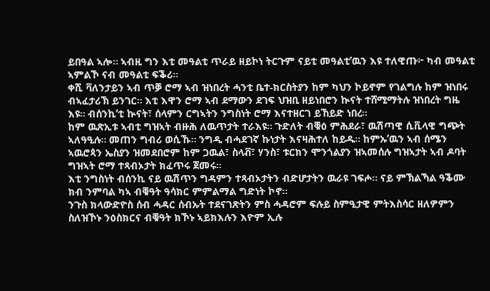ይበዓል ኣሎ። ኣብዚ ግን እቲ መዓልቲ ጥራይ ዘይኮነ ትርጉም ናይቲ መዓልቲ’ዉን እዩ ተለዊጡ፦ ካብ መዓልቲ ኣምልኾ ናብ መዓልቲ ፍቕሪ።
ቀሺ ቫለንታይን ኣብ ጥቓ ሮማ ኣብ ዝነበረት ሓንቲ ቤተ-ክርስትያን ከም ካህን ኮይኖም የገልግሉ ከም ዝነበሩ ብኣፈታሪኽ ይንገር። እቲ እዋን ሮማ ኣብ ደማውን ደገፍ ህዝቢ ዘይነበሮን ኲናት ተሸሚማትሉ ዝነበረት ግዜ እዩ። ብሰንኪ’ቲ ኲናት፣ ሰላምን ርግኣትን ንግስነት ሮማ እናተዘርገ ይኸይድ ነበረ።
ከም ዉጽኢቱ ኣብቲ ግዝኣት ብዙሕ ለዉጥታት ተራእዩ። ጉድለት ብቑዕ ምሕደራ፣ ዉሽጣዊ ሲቪላዊ ግጭት ኣለዓዒሉ። መጠን ግብሪ ወሲኹ። ንግዲ ብሓደገኛ ኩነታት እናዛሕተለ ከይዱ። ከምኡ’ዉን ኣብ ሰሜን ኣዉሮጳን ኤስያን ዝመደበሮም ከም ጋዉል፣ ስላቭ፣ ሃንስ፣ ቱርክን ሞንጎልያን ዝኣመሰሉ ግዝኣታት ኣብ ዶባት ግዝኣት ሮማ ተጻብኦታት ክፈጥሩ ጀመሩ።
እቲ ንግስነት ብሰንኪ ናይ ዉሽጥን ግዳምን ተጻብኦታትን ብድሆታትን ዉራዩ ገፍሖ። ናይ ምኽልኻል ዓቕሙ ክብ ንምባል ካኣ ብቑዓት ዓሳክር ምምልማል ግድነት ኮኖ።
ንጉስ ክላውድዮስ ሰብ ሓዳር ሰብኡት ተደናገጽትን ምስ ሓዳሮም ፍሉይ ስምዒታዊ ምትእስሳር ዘለዎምን ስለዝኾኑ ንዕስክርና ብቑዓት ክኾኑ ኣይክእሉን እዮም ኢሉ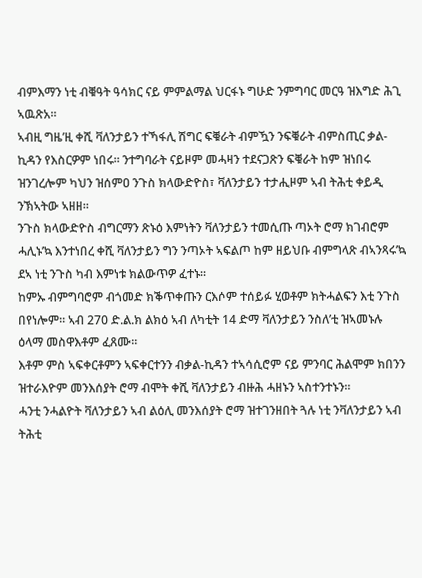ብምእማን ነቲ ብቑዓት ዓሳክር ናይ ምምልማል ህርፋኑ ግሁድ ንምግባር መርዓ ዝእግድ ሕጊ ኣዉጽአ።
ኣብዚ ግዜ’ዚ ቀሺ ቫለንታይን ተኻፋሊ ሽግር ፍቑራት ብምዃን ንፍቑራት ብምስጢር ቃል-ኪዳን የእስርዎም ነበሩ። ንተግባራት ናይዞም መሓዛን ተደናጋጽን ፍቑራት ከም ዝነበሩ ዝንገረሎም ካህን ዝሰምዐ ንጉስ ክላውድዮስ፣ ቫለንታይን ተታሒዞም ኣብ ትሕቲ ቀይዲ ንኽኣትው ኣዘዘ።
ንጉስ ክላውድዮስ ብግርማን ጽኑዕ እምነትን ቫለንታይን ተመሲጡ ጣኦት ሮማ ክገብሮም ሓሊኑ’ኳ እንተነበረ ቀሺ ቫለንታይን ግን ንጣኦት ኣፍልጦ ከም ዘይህቡ ብምግላጽ ብኣንጻሩ’ኳ ደኣ ነቲ ንጉስ ካብ እምነቱ ክልውጥዎ ፈተኑ።
ከምኡ ብምግባሮም ብጎመድ ክቕጥቀጡን ርእሶም ተሰይፉ ሂወቶም ክትሓልፍን እቲ ንጉስ በየነሎም። ኣብ 270 ድ.ል.ክ ልክዕ ኣብ ለካቲት 14 ድማ ቫለንታይን ንስለ’ቲ ዝኣመኑሉ ዕላማ መስዋእቶም ፈጸሙ።
እቶም ምስ ኣፍቀርቶምን ኣፍቀርተንን ብቃል-ኪዳን ተኣሳሲሮም ናይ ምንባር ሕልሞም ክበንን ዝተራእዮም መንእሰያት ሮማ ብሞት ቀሺ ቫለንታይን ብዙሕ ሓዘኑን ኣስተንተኑን።
ሓንቲ ንሓልዮት ቫለንታይን ኣብ ልዕሊ መንእሰያት ሮማ ዝተገንዘበት ጓሉ ነቲ ንቫለንታይን ኣብ ትሕቲ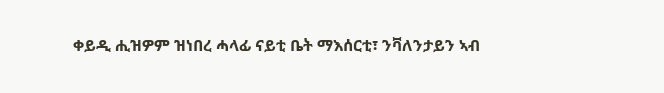ቀይዲ ሒዝዎም ዝነበረ ሓላፊ ናይቲ ቤት ማእሰርቲ፣ ንቫለንታይን ኣብ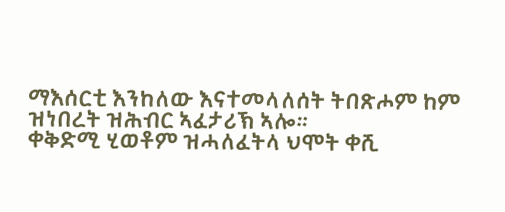ማእሰርቲ እንከለው እናተመላለሰት ትበጽሖም ከም ዝነበረት ዝሕብር ኣፈታሪኽ ኣሎ።
ቀቅድሚ ሂወቶም ዝሓለፈትላ ህሞት ቀሺ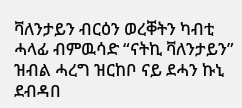ቫለንታይን ብርዕን ወረቐትን ካብቲ ሓላፊ ብምዉሳድ “ናትኪ ቫለንታይን” ዝብል ሓረግ ዝርከቦ ናይ ደሓን ኩኒ ደብዳበ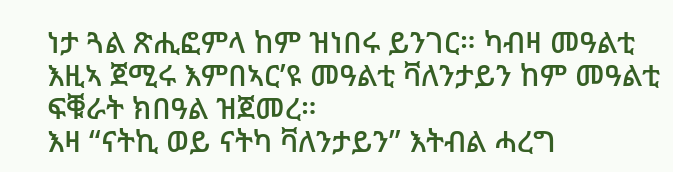ነታ ጓል ጽሒፎምላ ከም ዝነበሩ ይንገር። ካብዛ መዓልቲ እዚኣ ጀሚሩ እምበኣር’ዩ መዓልቲ ቫለንታይን ከም መዓልቲ ፍቑራት ክበዓል ዝጀመረ።
እዛ “ናትኪ ወይ ናትካ ቫለንታይን” እትብል ሓረግ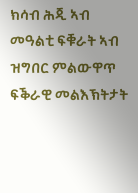ክሳብ ሕጂ ኣብ መዓልቲ ፍቑራት ኣብ ዝግበር ምልውዋጥ ፍቕራዊ መልእኽትታት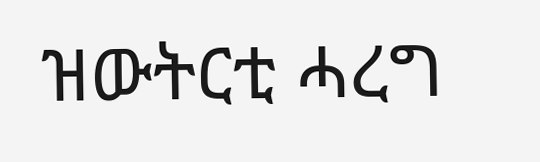ዝውትርቲ ሓረግ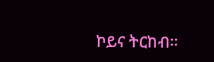ኮይና ትርከብ።